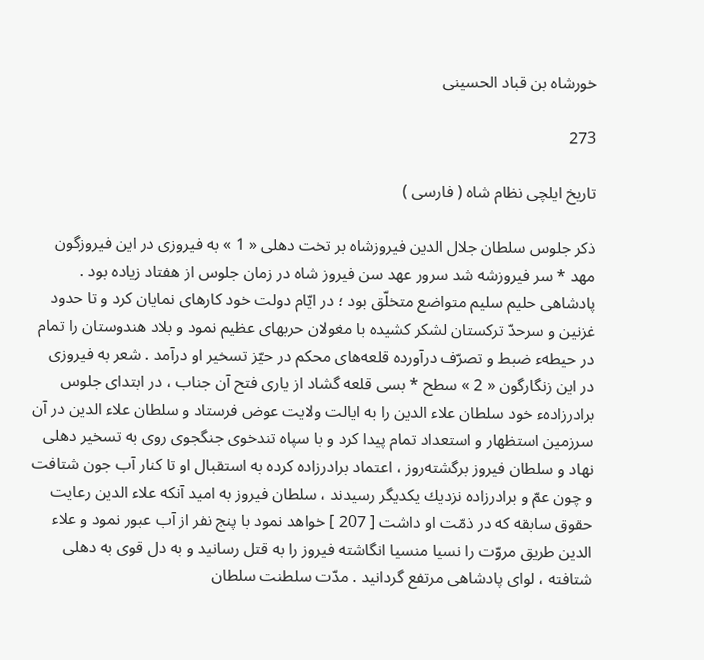خورشاه بن قباد الحسينى

273

تاريخ ايلچى نظام شاه ( فارسى )

ذكر جلوس سلطان جلال الدين فيروزشاه بر تخت دهلى « 1 » به فيروزى در اين فيروزگون مهد * سر فيروزشه شد سرور عهد سن فيروز شاه در زمان جلوس از هفتاد زياده بود . پادشاهى حليم سليم متواضع متخلّق بود ؛ در ايّام دولت خود كارهاى نمايان كرد و تا حدود غزنين و سرحدّ تركستان لشكر كشيده با مغولان حربهاى عظيم نمود و بلاد هندوستان را تمام در حيطهء ضبط و تصرّف درآورده قلعه‌هاى محكم در حيّز تسخير او درآمد . شعر به فيروزى در اين زنگارگون « 2 » سطح * بسى قلعه گشاد از يارى فتح آن جناب ، در ابتداى جلوس برادرزادهء خود سلطان علاء الدين را به ايالت ولايت عوض فرستاد و سلطان علاء الدين در آن سرزمين استظهار و استعداد تمام پيدا كرد و با سپاه تندخوى جنگجوى روى به تسخير دهلى نهاد و سلطان فيروز برگشته‌روز ، اعتماد برادرزاده كرده به استقبال او تا كنار آب جون شتافت و چون عمّ و برادرزاده نزديك يكديگر رسيدند ، سلطان فيروز به اميد آنكه علاء الدين رعايت حقوق سابقه كه در ذمّت او داشت [ 207 ] خواهد نمود با پنج نفر از آب عبور نمود و علاء الدين طريق مروّت را نسيا منسيا انگاشته فيروز را به قتل رسانيد و به دل قوى به دهلى شتافته ، لواى پادشاهى مرتفع گردانيد . مدّت سلطنت سلطان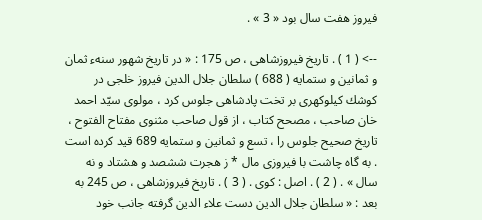فيروز هفت سال بود « 3 » .

--> ( 1 ) . تاريخ فيروزشاهى ، ص 175 : « در تاريخ شهور سنهء ثمان و ثمانين و ستمايه ( 688 ) سلطان جلال الدين فيروز خلجى در كوشك كيلوكهرى بر تخت پادشاهى جلوس كرد ، مولوى سيّد احمد خان صاحب ، مصحح كتاب ، از قول صاحب مثنوى مفتاح الفتوح ، تاريخ صحيح جلوس را ، تسع و ثمانين و ستمايه 689 قيد كرده است . به گاه چاشت با فيروزى مال * ز هجرت ششصد و هشتاد و نه سال » . ( 2 ) . اصل : كوى . ( 3 ) . تاريخ فيروزشاهى ، ص 245 به بعد : « سلطان جلال الدين دست علاء الدين گرفته جانب خود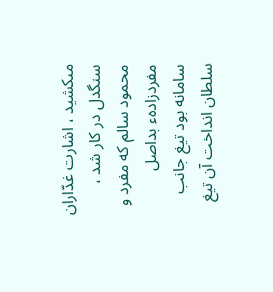مىكشيد ، اشارت غدّاران سنگدل در كار شد ، محمود سالم كه مفرد و مفردزادهء بداصل سامانه بود تيغ جانب سلطان انداخت آن تيغ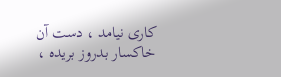كارى نيامد ، دست آن خاكسار بدروز بريده ،